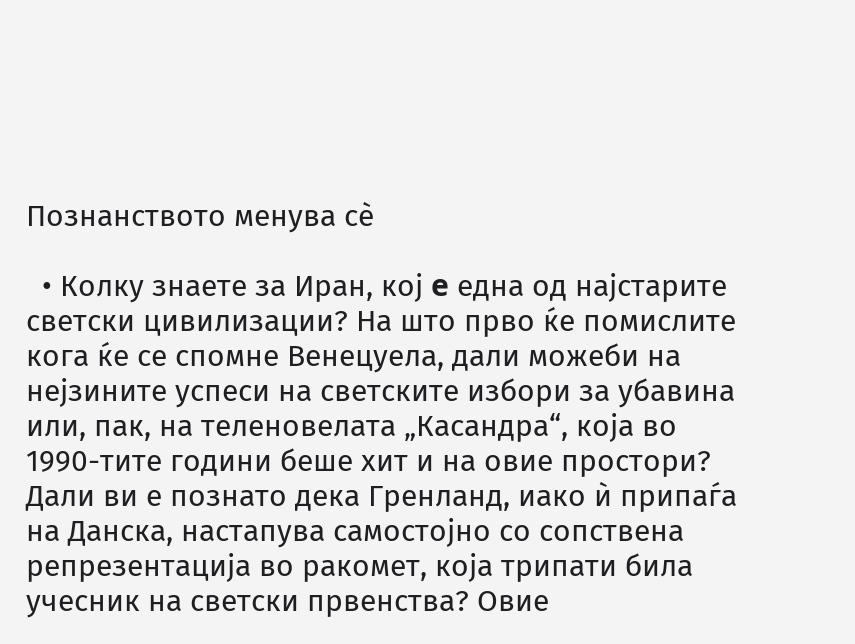Познанството менува сѐ

  • Колку знаете за Иран, кој e една од најстарите светски цивилизации? На што прво ќе помислите кога ќе се спомне Венецуела, дали можеби на нејзините успеси на светските избори за убавина или, пак, на теленовелата „Касандра“, која во 1990-тите години беше хит и на овие простори? Дали ви е познато дека Гренланд, иако ѝ припаѓа на Данска, настапува самостојно со сопствена репрезентација во ракомет, која трипати била учесник на светски првенства? Овие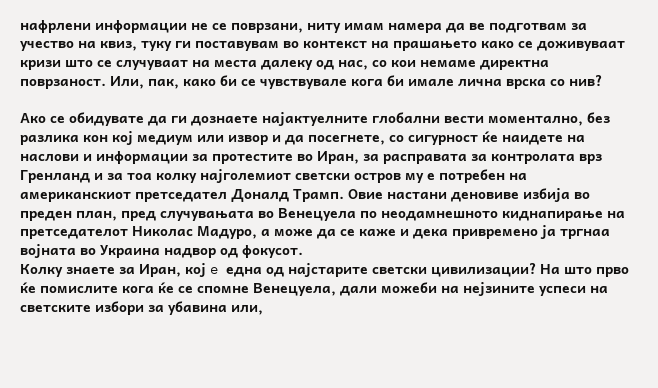нафрлени информации не се поврзани, ниту имам намера да ве подготвам за учество на квиз, туку ги поставувам во контекст на прашањето како се доживуваат кризи што се случуваат на места далеку од нас, со кои немаме директна поврзаност. Или, пак, како би се чувствувале кога би имале лична врска со нив?

Ако се обидувате да ги дознаете најактуелните глобални вести моментално, без разлика кон кој медиум или извор и да посегнете, со сигурност ќе наидете на наслови и информации за протестите во Иран, за расправата за контролата врз Гренланд и за тоа колку најголемиот светски остров му е потребен на американскиот претседател Доналд Трамп. Овие настани деновиве избија во преден план, пред случувањата во Венецуела по неодамнешното киднапирање на претседателот Николас Мадуро, а може да се каже и дека привремено ја тргнаа војната во Украина надвор од фокусот.
Колку знаете за Иран, кој e една од најстарите светски цивилизации? На што прво ќе помислите кога ќе се спомне Венецуела, дали можеби на нејзините успеси на светските избори за убавина или,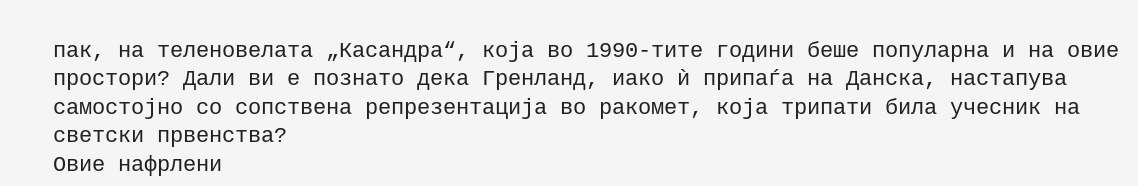пак, на теленовелата „Касандра“, која во 1990-тите години беше популарна и на овие простори? Дали ви е познато дека Гренланд, иако ѝ припаѓа на Данска, настапува самостојно со сопствена репрезентација во ракомет, која трипати била учесник на светски првенства?
Овие нафрлени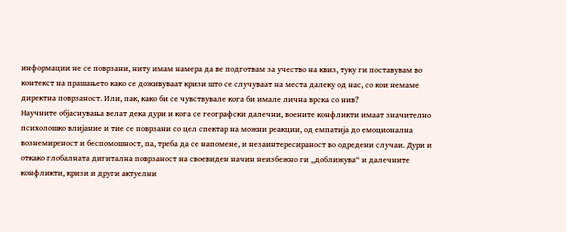информации не се поврзани, ниту имам намера да ве подготвам за учество на квиз, туку ги поставувам во контекст на прашањето како се доживуваат кризи што се случуваат на места далеку од нас, со кои немаме директна поврзаност. Или, пак, како би се чувствувале кога би имале лична врска со нив?
Научните објаснувања велат дека дури и кога се географски далечни, воените конфликти имаат значително психолошко влијание и тие се поврзани со цел спектар на можни реакции, од емпатија до емоционална вознемиреност и беспомошност, па, треба да се напомене, и незаинтересираност во одредени случаи. Дури и откако глобалната дигитална поврзаност на своевиден начин неизбежно ги „доближува“ и далечните конфликти, кризи и други актуелни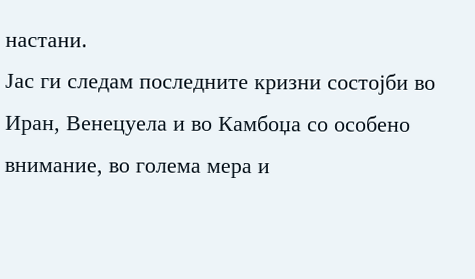настани.
Јас ги следам последните кризни состојби во Иран, Венецуела и во Камбоџа со особено внимание, во голема мера и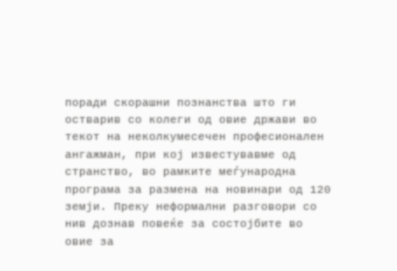поради скорашни познанства што ги остварив со колеги од овие држави во текот на неколкумесечен професионален ангажман, при кој известувавме од странство, во рамките меѓународна програма за размена на новинари од 120 земји. Преку неформални разговори со нив дознав повеќе за состојбите во овие за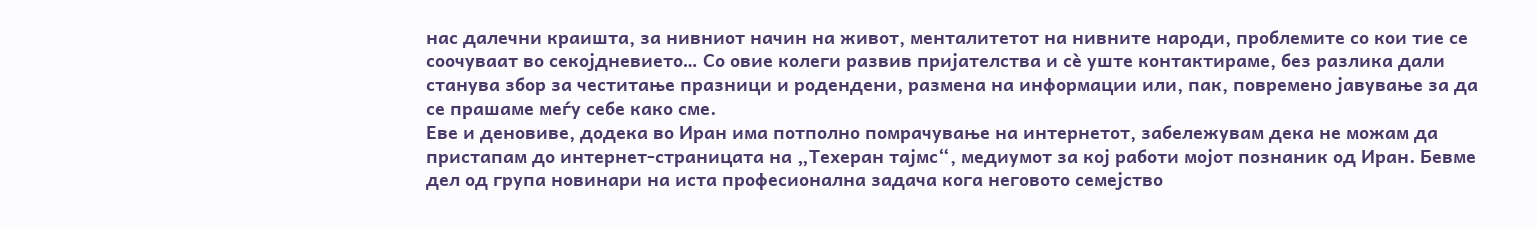нас далечни краишта, за нивниот начин на живот, менталитетот на нивните народи, проблемите со кои тие се соочуваат во секојдневието… Со овие колеги развив пријателства и сѐ уште контактираме, без разлика дали станува збор за честитање празници и родендени, размена на информации или, пак, повремено јавување за да се прашаме меѓу себе како сме.
Еве и деновиве, додека во Иран има потполно помрачување на интернетот, забележувам дека не можам да пристапам до интернет-страницата на „Техеран тајмс“, медиумот за кој работи мојот познаник од Иран. Бевме дел од група новинари на иста професионална задача кога неговото семејство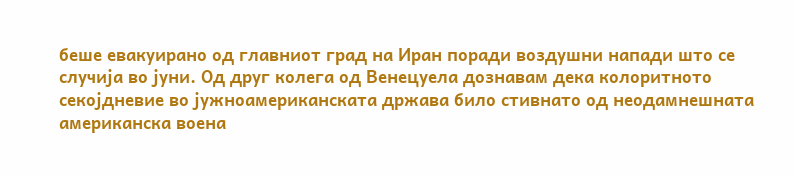беше евакуирано од главниот град на Иран поради воздушни напади што се случија во јуни. Од друг колега од Венецуела дознавам дека колоритното секојдневие во јужноамериканската држава било стивнато од неодамнешната американска воена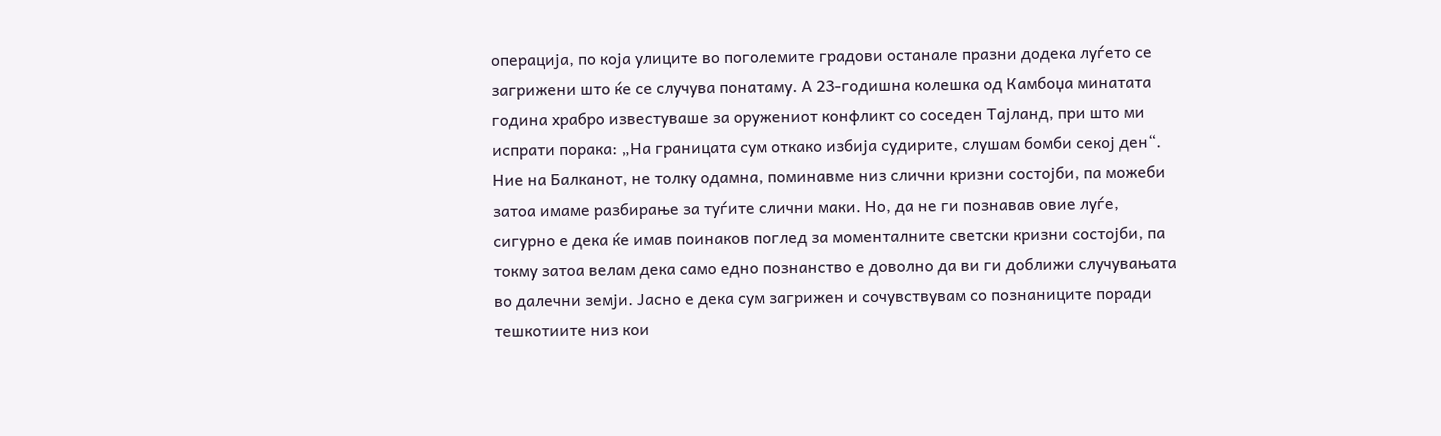операција, по која улиците во поголемите градови останале празни додека луѓето се загрижени што ќе се случува понатаму. А 23-годишна колешка од Камбоџа минатата година храбро известуваше за оружениот конфликт со соседен Тајланд, при што ми испрати порака: „На границата сум откако избија судирите, слушам бомби секој ден“.
Ние на Балканот, не толку одамна, поминавме низ слични кризни состојби, па можеби затоа имаме разбирање за туѓите слични маки. Но, да не ги познавав овие луѓе, сигурно е дека ќе имав поинаков поглед за моменталните светски кризни состојби, па токму затоа велам дека само едно познанство е доволно да ви ги доближи случувањата во далечни земји. Јасно е дека сум загрижен и сочувствувам со познаниците поради тешкотиите низ кои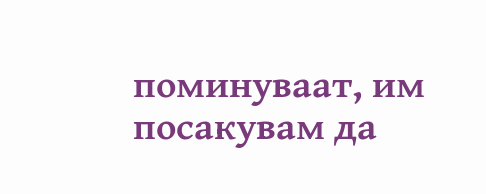поминуваат, им посакувам да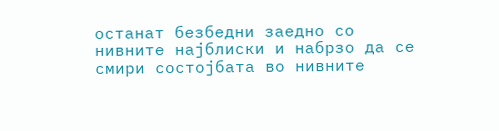останат безбедни заедно со нивните најблиски и набрзо да се смири состојбата во нивните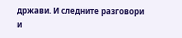држави. И следните разговори и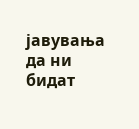јавувања да ни бидат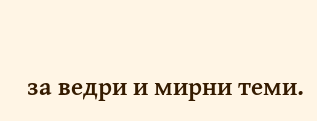за ведри и мирни теми.